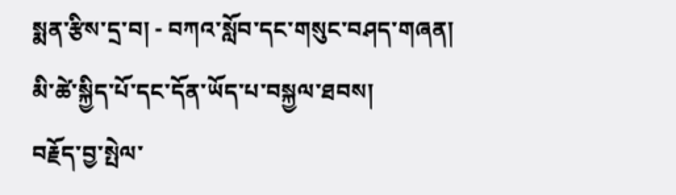སྨན་རྩིས་དྲ་བ། - བཀའ་སློབ་དང་གསུང་བཤད་གཞན།
མི་ཚེ་སྐྱིད་པོ་དང་དོན་ཡོད་པ་བསྐྱལ་ཐབས།
བརྗོད་བྱ་སྤེལ་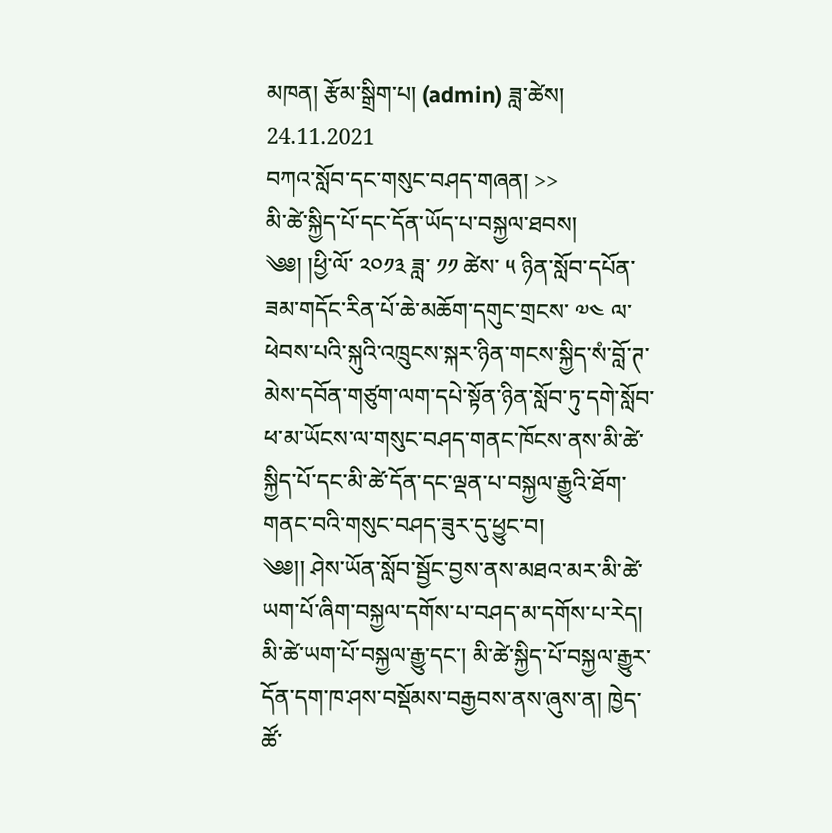མཁན། རྩོམ་སྒྲིག་པ། (admin) ཟླ་ཚེས། 24.11.2021
བཀའ་སློབ་དང་གསུང་བཤད་གཞན། >>
མི་ཚེ་སྐྱིད་པོ་དང་དོན་ཡོད་པ་བསྐྱལ་ཐབས།
༄༅། །ཕྱི་ལོ་ ༢༠༡༣ ཟླ་ ༡༡ ཚེས་ ༥ ཉིན་སློབ་དཔོན་ཟམ་གདོང་རིན་པོ་ཆེ་མཆོག་དགུང་གྲངས་ ༧༤ ལ་ཕེབས་པའི་སྐུའི་འཁྲུངས་སྐར་ཉིན་གངས་སྐྱིད་སཾ་བློ་ཊ་མེས་དབོན་གཙུག་ལག་དཔེ་སྟོན་ཉིན་སློབ་ཏུ་དགེ་སློབ་ཕ་མ་ཡོངས་ལ་གསུང་བཤད་གནང་ཁོངས་ནས་མི་ཚེ་སྐྱིད་པོ་དང་མི་ཚེ་དོན་དང་ལྡན་པ་བསྐྱལ་རྒྱུའི་ཐོག་གནང་བའི་གསུང་བཤད་ཟུར་དུ་ཕྱུང་བ།
༄༅།། ཤེས་ཡོན་སློབ་སྦྱོང་བྱས་ནས་མཐའ་མར་མི་ཚེ་ཡག་པོ་ཞིག་བསྐྱལ་དགོས་པ་བཤད་མ་དགོས་པ་རེད། མི་ཚེ་ཡག་པོ་བསྐྱལ་རྒྱུ་དང་། མི་ཚེ་སྐྱིད་པོ་བསྐྱལ་རྒྱུར་དོན་དག་ཁ་ཤས་བསྡོམས་བརྒྱབས་ནས་ཞུས་ན། ཁྱེད་ཚོ་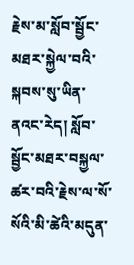རྗེས་མ་སློབ་སྦྱོང་མཐར་སྐྱེལ་བའི་སྐབས་སུ་ཡིན་ནའང་རེད། སློབ་སྦྱོང་མཐར་བསྐྱལ་ཚར་བའི་རྗེས་ལ་སོ་སོའི་མི་ཚེའི་མདུན་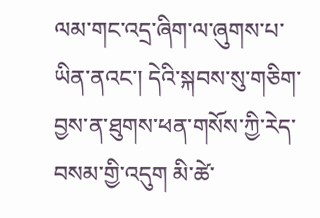ལམ་གང་འདྲ་ཞིག་ལ་ཞུགས་པ་ཡིན་ནའང་། དེའི་སྐབས་སུ་གཅིག་བྱས་ན་ཐུགས་ཕན་གསོས་ཀྱི་རེད་བསམ་གྱི་འདུག མི་ཚེ་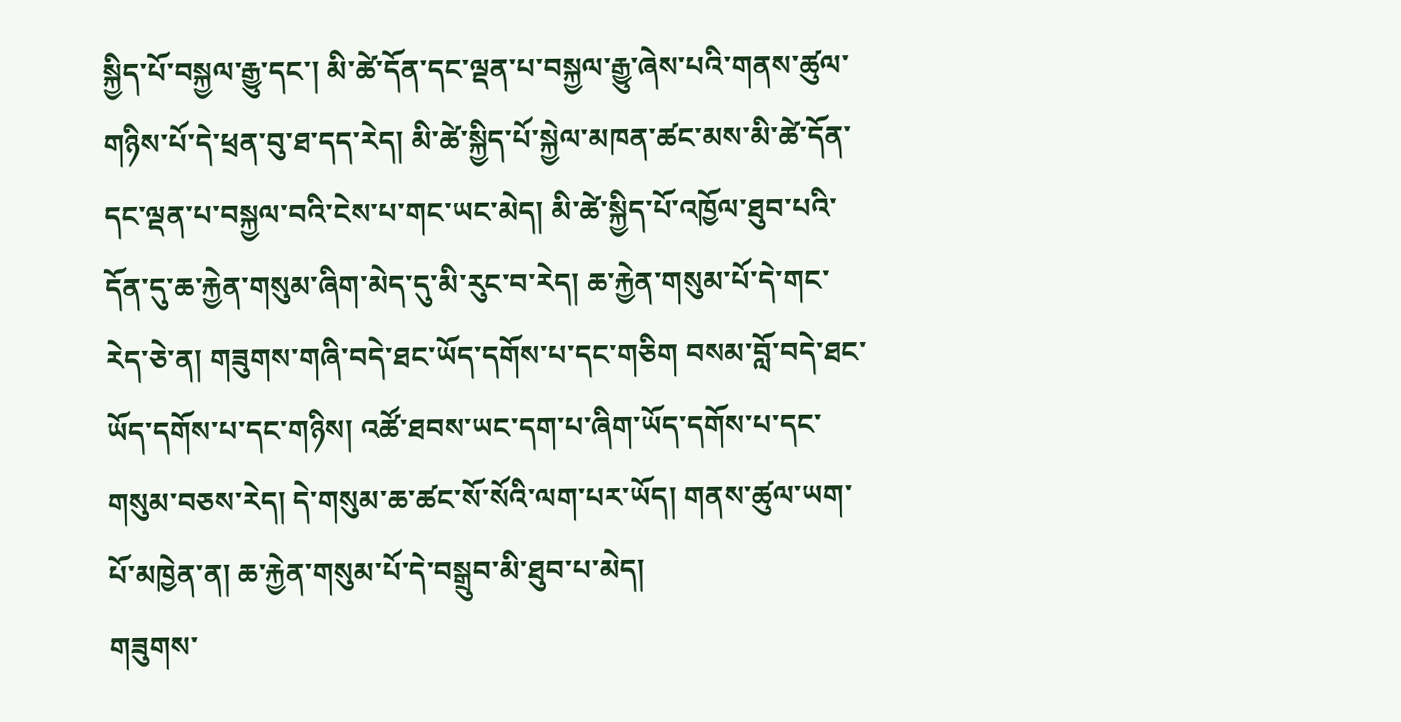སྐྱིད་པོ་བསྐྱལ་རྒྱུ་དང་། མི་ཚེ་དོན་དང་ལྡན་པ་བསྐྱལ་རྒྱུ་ཞེས་པའི་གནས་ཚུལ་གཉིས་པོ་དེ་ཕྲན་བུ་ཐ་དད་རེད། མི་ཚེ་སྐྱིད་པོ་སྐྱེལ་མཁན་ཚང་མས་མི་ཚེ་དོན་དང་ལྡན་པ་བསྐྱལ་བའི་ངེས་པ་གང་ཡང་མེད། མི་ཚེ་སྐྱིད་པོ་འཁྱོལ་ཐུབ་པའི་དོན་དུ་ཆ་རྐྱེན་གསུམ་ཞིག་མེད་དུ་མི་རུང་བ་རེད། ཆ་རྐྱེན་གསུམ་པོ་དེ་གང་རེད་ཅེ་ན། གཟུགས་གཞི་བདེ་ཐང་ཡོད་དགོས་པ་དང་གཅིག བསམ་བློ་བདེ་ཐང་ཡོད་དགོས་པ་དང་གཉིས། འཚོ་ཐབས་ཡང་དག་པ་ཞིག་ཡོད་དགོས་པ་དང་གསུམ་བཅས་རེད། དེ་གསུམ་ཆ་ཚང་སོ་སོའི་ལག་པར་ཡོད། གནས་ཚུལ་ཡག་པོ་མཁྱེན་ན། ཆ་རྐྱེན་གསུམ་པོ་དེ་བསྒྲུབ་མི་ཐུབ་པ་མེད།
གཟུགས་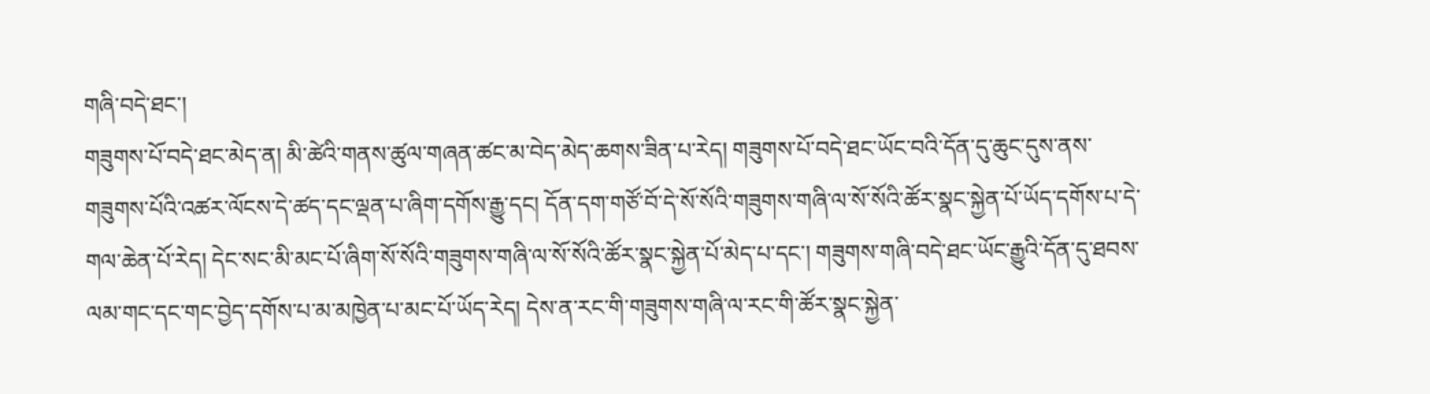གཞི་བདེ་ཐང་།
གཟུགས་པོ་བདེ་ཐང་མེད་ན། མི་ཚེའི་གནས་ཚུལ་གཞན་ཚང་མ་བེད་མེད་ཆགས་ཟིན་པ་རེད། གཟུགས་པོ་བདེ་ཐང་ཡོང་བའི་དོན་དུ་ཆུང་དུས་ནས་གཟུགས་པོའི་འཚར་ལོངས་དེ་ཚད་དང་ལྡན་པ་ཞིག་དགོས་རྒྱུ་དང། དོན་དག་གཙོ་བོ་དེ་སོ་སོའི་གཟུགས་གཞི་ལ་སོ་སོའི་ཚོར་སྣང་སྐྱེན་པོ་ཡོད་དགོས་པ་དེ་གལ་ཆེན་པོ་རེད། དེང་སང་མི་མང་པོ་ཞིག་སོ་སོའི་གཟུགས་གཞི་ལ་སོ་སོའི་ཚོར་སྣང་སྐྱེན་པོ་མེད་པ་དང་། གཟུགས་གཞི་བདེ་ཐང་ཡོང་རྒྱུའི་དོན་དུ་ཐབས་ལམ་གང་དང་གང་བྱེད་དགོས་པ་མ་མཁྱེན་པ་མང་པོ་ཡོད་རེད། དེས་ན་རང་གི་གཟུགས་གཞི་ལ་རང་གི་ཚོར་སྣང་སྐྱེན་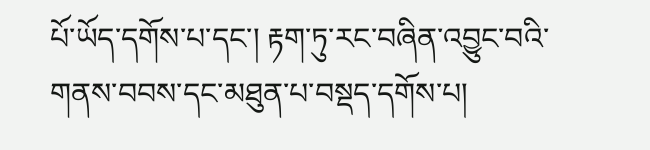པོ་ཡོད་དགོས་པ་དང་། རྟག་ཏུ་རང་བཞིན་འབྱུང་བའི་གནས་བབས་དང་མཐུན་པ་བསྡད་དགོས་པ།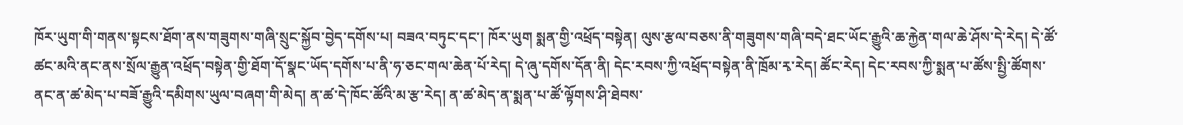ཁོར་ཡུག་གི་གནས་སྟངས་ཐོག་ནས་གཟུགས་གཞི་སྲུང་སྐྱོབ་བྱེད་དགོས་པ། བཟའ་བཏུང་དང་། ཁོར་ཡུག སྨན་གྱི་འཕྲོད་བསྟེན། ལུས་རྩལ་བཅས་ནི་གཟུགས་གཞི་བདེ་ཐང་ཡོང་རྒྱུའི་ཆ་རྐྱེན་གལ་ཆེ་ཤོས་དེ་རེད། དེ་ཚོ་ཚང་མའི་ནང་ནས་སྲོལ་རྒྱུན་འཕྲོད་བསྟེན་གྱི་ཐོག་དོ་སྣང་ཡོད་དགོས་པ་ནི་ཧ་ཅང་གལ་ཆེན་པོ་རེད། དེ་ཞུ་དགོས་དོན་ནི། དེང་རབས་ཀྱི་འཕྲོད་བསྟེན་ནི་ཁྲོམ་རྭ་རེད། ཚོང་རེད། དེང་རབས་ཀྱི་སྨན་པ་ཚོས་སྤྱི་ཚོགས་ནང་ན་ཚ་མེད་པ་བཟོ་རྒྱུའི་དམིགས་ཡུལ་བཞག་གི་མེད། ན་ཚ་དེ་ཁོང་ཚོའི་མ་རྩ་རེད། ན་ཚ་མེད་ན་སྨན་པ་ཚོ་ལྟོགས་ཤི་ཐེབས་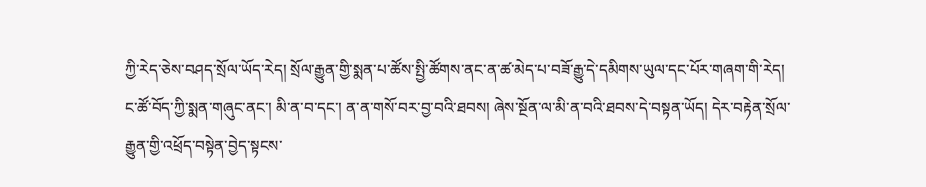ཀྱི་རེད་ཅེས་བཤད་སྲོལ་ཡོད་རེད། སྲོལ་རྒྱུན་གྱི་སྨན་པ་ཚོས་སྤྱི་ཚོགས་ནང་ན་ཚ་མེད་པ་བཟོ་རྒྱུ་དེ་དམིགས་ཡུལ་དང་པོར་གཞག་གི་རེད། ང་ཚོ་བོད་ཀྱི་སྨན་གཞུང་ནང་། མི་ན་བ་དང་། ན་ན་གསོ་བར་བྱ་བའི་ཐབས། ཞེས་སྔོན་ལ་མི་ན་བའི་ཐབས་དེ་བསྟན་ཡོད། དེར་བརྟེན་སྲོལ་རྒྱུན་གྱི་འཕྲོད་བསྟེན་བྱེད་སྟངས་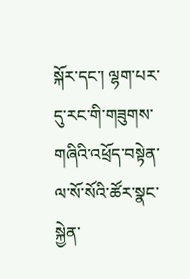སྐོར་དང་། ལྷག་པར་དུ་རང་གི་གཟུགས་གཞིའི་འཕྲོད་བསྟེན་ལ་སོ་སོའི་ཚོར་སྣང་སྐྱེན་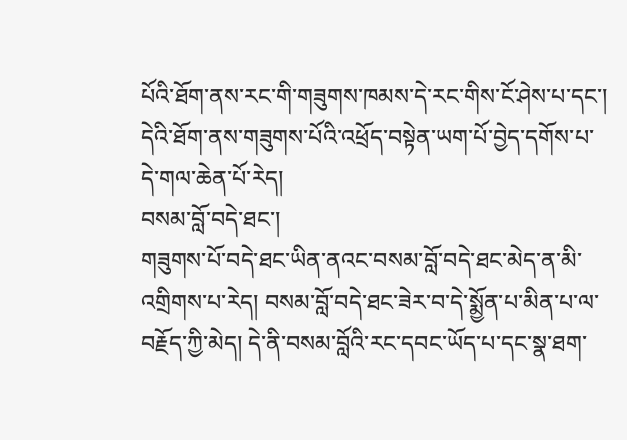པོའི་ཐོག་ནས་རང་གི་གཟུགས་ཁམས་དེ་རང་གིས་ངོ་ཤེས་པ་དང་། དེའི་ཐོག་ནས་གཟུགས་པོའི་འཕྲོད་བསྟེན་ཡག་པོ་བྱེད་དགོས་པ་དེ་གལ་ཆེན་པོ་རེད།
བསམ་བློ་བདེ་ཐང་།
གཟུགས་པོ་བདེ་ཐང་ཡིན་ནའང་བསམ་བློ་བདེ་ཐང་མེད་ན་མི་འགྲིགས་པ་རེད། བསམ་བློ་བདེ་ཐང་ཟེར་བ་དེ་སྨྱོན་པ་མིན་པ་ལ་བརྗོད་ཀྱི་མེད། དེ་ནི་བསམ་བློའི་རང་དབང་ཡོད་པ་དང་སྣ་ཐག་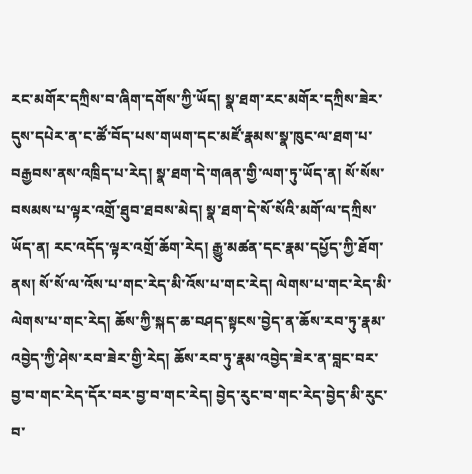རང་མགོར་དཀྲིས་བ་ཞིག་དགོས་ཀྱི་ཡོད། སྣ་ཐག་རང་མགོར་དཀྲིས་ཟེར་དུས་དཔེར་ན་ང་ཚོ་བོད་པས་གཡག་དང་མཛོ་རྣམས་སྣ་ཁུང་ལ་ཐག་པ་བརྒྱབས་ནས་འཁྲིད་པ་རེད། སྣ་ཐག་དེ་གཞན་གྱི་ལག་ཏུ་ཡོད་ན། སོ་སོས་བསམས་པ་ལྟར་འགྲོ་ཐུབ་ཐབས་མེད། སྣ་ཐག་དེ་སོ་སོའི་མགོ་ལ་དཀྲིས་ཡོད་ན། རང་འདོད་ལྟར་འགྲོ་ཆོག་རེད། རྒྱུ་མཚན་དང་རྣམ་དཔྱོད་ཀྱི་ཐོག་ནས། སོ་སོ་ལ་འོས་པ་གང་རེད་མི་འོས་པ་གང་རེད། ལེགས་པ་གང་རེད་མི་ལེགས་པ་གང་རེད། ཆོས་ཀྱི་སྐད་ཆ་བཤད་སྟངས་བྱེད་ན་ཆོས་རབ་ཏུ་རྣམ་འབྱེད་ཀྱི་ཤེས་རབ་ཟེར་གྱི་རེད། ཆོས་རབ་ཏུ་རྣམ་འབྱེད་ཟེར་ན་བླང་བར་བྱ་བ་གང་རེད་དོར་བར་བྱ་བ་གང་རེད། བྱེད་རུང་བ་གང་རེད་བྱེད་མི་རུང་བ་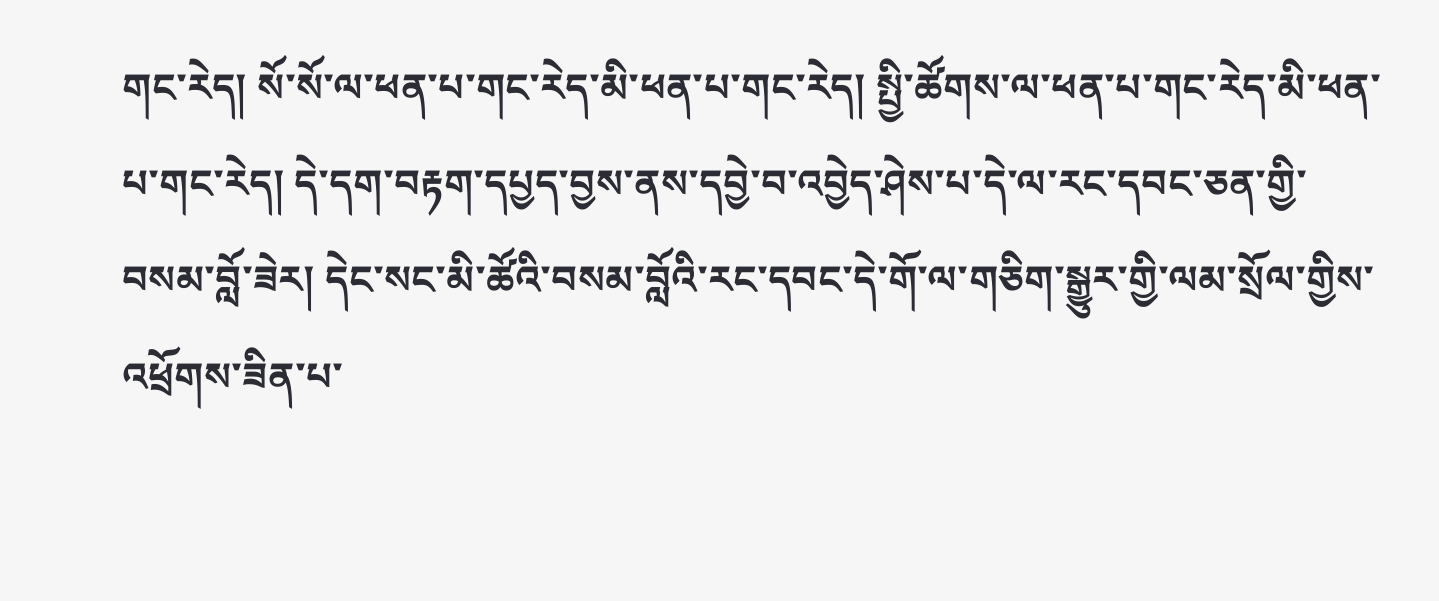གང་རེད། སོ་སོ་ལ་ཕན་པ་གང་རེད་མི་ཕན་པ་གང་རེད། སྤྱི་ཚོགས་ལ་ཕན་པ་གང་རེད་མི་ཕན་པ་གང་རེད། དེ་དག་བརྟག་དཔྱད་བྱས་ནས་དབྱེ་བ་འབྱེད་ཤེས་པ་དེ་ལ་རང་དབང་ཅན་གྱི་བསམ་བློ་ཟེར། དེང་སང་མི་ཚོའི་བསམ་བློའི་རང་དབང་དེ་གོ་ལ་གཅིག་སྒྱུར་གྱི་ལམ་སྲོལ་གྱིས་འཕྲོགས་ཟིན་པ་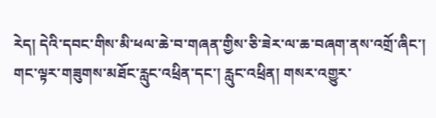རེད། དེའི་དབང་གིས་མི་ཕལ་ཆེ་བ་གཞན་གྱིས་ཅི་ཟེར་ལ་ཆ་བཞག་ནས་འགྲོ་ཞིང་། གང་ལྟར་གཟུགས་མཐོང་རླུང་འཕྲིན་དང་། རླུང་འཕྲིན། གསར་འགྱུར་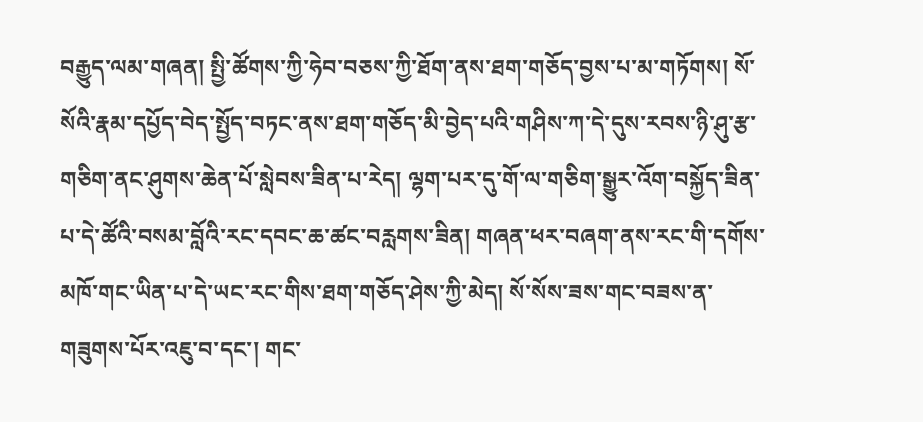བརྒྱུད་ལམ་གཞན། སྤྱི་ཚོགས་ཀྱི་ཧེབ་བཅས་ཀྱི་ཐོག་ནས་ཐག་གཅོད་བྱས་པ་མ་གཏོགས། སོ་སོའི་རྣམ་དཔྱོད་བེད་སྤྱོད་བཏང་ནས་ཐག་གཅོད་མི་བྱེད་པའི་གཤིས་ཀ་དེ་དུས་རབས་ཉི་ཤུ་རྩ་གཅིག་ནང་ཤུགས་ཆེན་པོ་སླེབས་ཟིན་པ་རེད། ལྷག་པར་དུ་གོ་ལ་གཅིག་སྒྱུར་འོག་བསྐྱོད་ཟིན་པ་དེ་ཚོའི་བསམ་བློའི་རང་དབང་ཆ་ཚང་བརླགས་ཟིན། གཞན་ཕར་བཞག་ནས་རང་གི་དགོས་མཁོ་གང་ཡིན་པ་དེ་ཡང་རང་གིས་ཐག་གཅོད་ཤེས་ཀྱི་མེད། སོ་སོས་ཟས་གང་བཟས་ན་གཟུགས་པོར་འཇུ་བ་དང་། གང་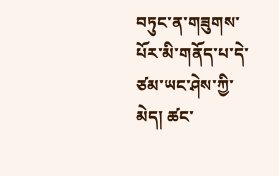བཏུང་ན་གཟུགས་པོར་མི་གནོད་པ་དེ་ཙམ་ཡང་ཤེས་ཀྱི་མེད། ཚང་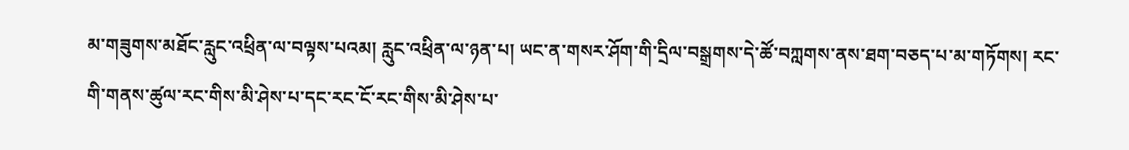མ་གཟུགས་མཐོང་རླུང་འཕྲིན་ལ་བལྟས་པའམ། རླུང་འཕྲིན་ལ་ཉན་པ། ཡང་ན་གསར་ཤོག་གི་དྲིལ་བསྒྲགས་དེ་ཚོ་བཀླགས་ནས་ཐག་བཅད་པ་མ་གཏོགས། རང་གི་གནས་ཚུལ་རང་གིས་མི་ཤེས་པ་དང་རང་ངོ་རང་གིས་མི་ཤེས་པ་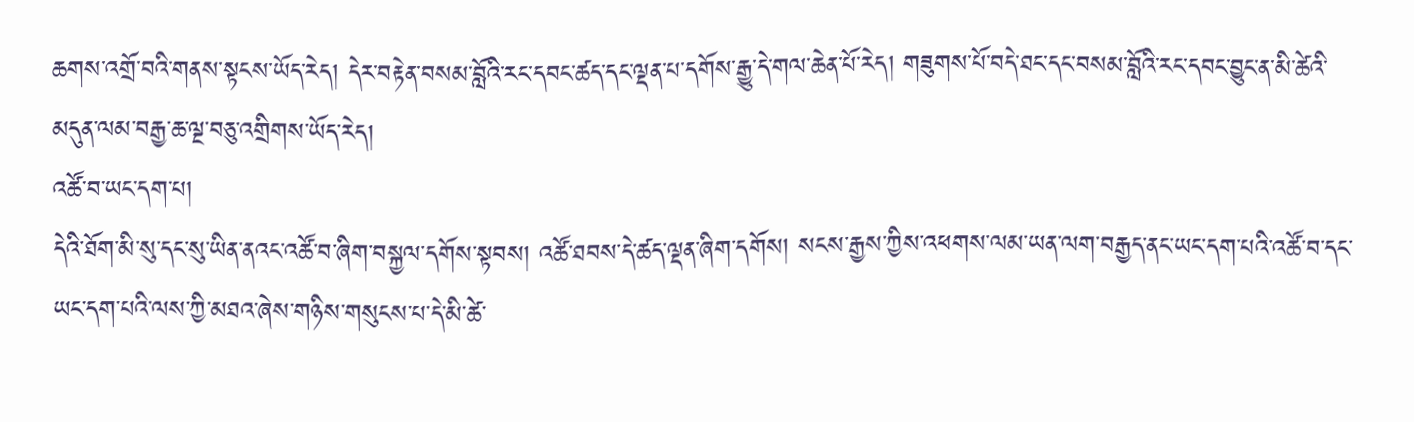ཆགས་འགྲོ་བའི་གནས་སྟངས་ཡོད་རེད། དེར་བརྟེན་བསམ་བློའི་རང་དབང་ཚད་དང་ལྡན་པ་དགོས་རྒྱུ་དེ་གལ་ཆེན་པོ་རེད། གཟུགས་པོ་བདེ་ཐང་དང་བསམ་བློའི་རང་དབང་བྱུང་ན་མི་ཚེའི་མདུན་ལམ་བརྒྱ་ཆ་ལྔ་བཅུ་འགྲིགས་ཡོད་རེད།
འཚོ་བ་ཡང་དག་པ།
དེའི་ཐོག་མི་སུ་དང་སུ་ཡིན་ནའང་འཚོ་བ་ཞིག་བསྐྱལ་དགོས་སྟབས། འཚོ་ཐབས་དེ་ཚད་ལྡན་ཞིག་དགོས། སངས་རྒྱས་ཀྱིས་འཕགས་ལམ་ཡན་ལག་བརྒྱད་ནང་ཡང་དག་པའི་འཚོ་བ་དང་ཡང་དག་པའི་ལས་ཀྱི་མཐའ་ཞེས་གཉིས་གསུངས་པ་དེ་མི་ཚེ་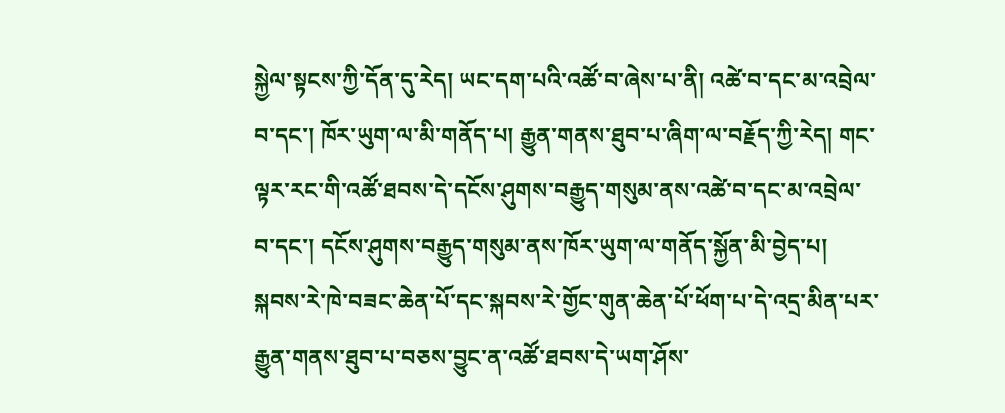སྐྱེལ་སྟངས་ཀྱི་དོན་དུ་རེད། ཡང་དག་པའི་འཚོ་བ་ཞེས་པ་ནི། འཚེ་བ་དང་མ་འབྲེལ་བ་དང་། ཁོར་ཡུག་ལ་མི་གནོད་པ། རྒྱུན་གནས་ཐུབ་པ་ཞིག་ལ་བརྗོད་ཀྱི་རེད། གང་ལྟར་རང་གི་འཚོ་ཐབས་དེ་དངོས་ཤུགས་བརྒྱུད་གསུམ་ནས་འཚེ་བ་དང་མ་འབྲེལ་བ་དང་། དངོས་ཤུགས་བརྒྱུད་གསུམ་ནས་ཁོར་ཡུག་ལ་གནོད་སྐྱོན་མི་བྱེད་པ། སྐབས་རེ་ཁེ་བཟང་ཆེན་པོ་དང་སྐབས་རེ་གྱོང་གུན་ཆེན་པོ་ཕོག་པ་དེ་འདྲ་མིན་པར་རྒྱུན་གནས་ཐུབ་པ་བཅས་བྱུང་ན་འཚོ་ཐབས་དེ་ཡག་ཤོས་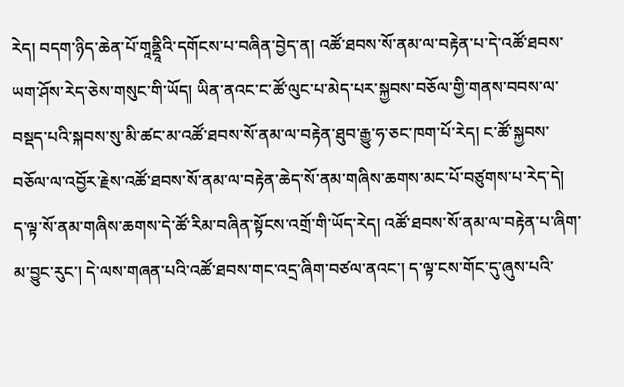རེད། བདག་ཉིད་ཆེན་པོ་གཱནྡཱིའི་དགོངས་པ་བཞིན་བྱེད་ན། འཚོ་ཐབས་སོ་ནམ་ལ་བརྟེན་པ་དེ་འཚོ་ཐབས་ཡག་ཤོས་རེད་ཅེས་གསུང་གི་ཡོད། ཡིན་ནའང་ང་ཚོ་ལུང་པ་མེད་པར་སྐྱབས་བཅོལ་གྱི་གནས་བབས་ལ་བསྡད་པའི་སྐབས་སུ་མི་ཚང་མ་འཚོ་ཐབས་སོ་ནམ་ལ་བརྟེན་ཐུབ་རྒྱུ་ཧ་ཅང་ཁག་པོ་རེད། ང་ཚོ་སྐྱབས་བཅོལ་ལ་འབྱོར་རྗེས་འཚོ་ཐབས་སོ་ནམ་ལ་བརྟེན་ཆེད་སོ་ནམ་གཞིས་ཆགས་མང་པོ་བཙུགས་པ་རེད་དེ། ད་ལྟ་སོ་ནམ་གཞིས་ཆགས་དེ་ཚོ་རིམ་བཞིན་སྟོངས་འགྲོ་གི་ཡོད་རེད། འཚོ་ཐབས་སོ་ནམ་ལ་བརྟེན་པ་ཞིག་མ་བྱུང་རུང་། དེ་ལས་གཞན་པའི་འཚོ་ཐབས་གང་འདྲ་ཞིག་བཙལ་ནའང་། ད་ལྟ་ངས་གོང་དུ་ཞུས་པའི་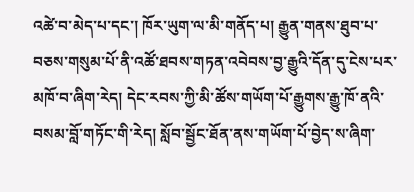འཚེ་བ་མེད་པ་དང་། ཁོར་ཡུག་ལ་མི་གནོད་པ། རྒྱུན་གནས་ཐུབ་པ་བཅས་གསུམ་པོ་ནི་འཚོ་ཐབས་གཏན་འབེབས་བྱ་རྒྱུའི་དོན་དུ་ངེས་པར་མཁོ་བ་ཞིག་རེད། དེང་རབས་ཀྱི་མི་ཚོས་གཡོག་པོ་རྒྱུགས་རྒྱུ་ཁོ་ནའི་བསམ་བློ་གཏོང་གི་རེད། སློབ་སྦྱོང་ཐོན་ནས་གཡོག་པོ་བྱེད་ས་ཞིག་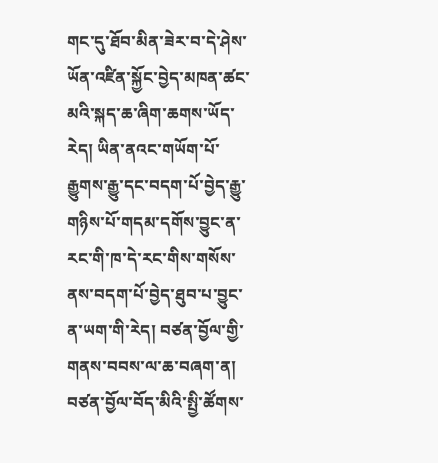གང་དུ་ཐོབ་མིན་ཟེར་བ་དེ་ཤེས་ཡོན་འཛིན་སྐྱོང་བྱེད་མཁན་ཚང་མའི་སྐད་ཆ་ཞིག་ཆགས་ཡོད་རེད། ཡིན་ནའང་གཡོག་པོ་རྒྱུགས་རྒྱུ་དང་བདག་པོ་བྱེད་རྒྱུ་གཉིས་པོ་གདམ་དགོས་བྱུང་ན་རང་གི་ཁ་དེ་རང་གིས་གསོས་ནས་བདག་པོ་བྱེད་ཐུབ་པ་བྱུང་ན་ཡག་གི་རེད། བཙན་བྱོལ་གྱི་གནས་བབས་ལ་ཆ་བཞག་ན། བཙན་བྱོལ་བོད་མིའི་སྤྱི་ཚོགས་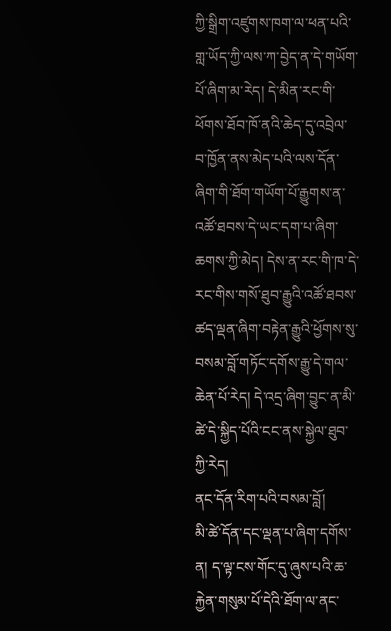ཀྱི་སྒྲིག་འཛུགས་ཁག་ལ་ཕན་པའི་གླ་ཡོད་ཀྱི་ལས་ཀ་བྱེད་ན་དེ་གཡོག་པོ་ཞིག་མ་རེད། དེ་མིན་རང་གི་ཕོགས་ཐོབ་ཁོ་ནའི་ཆེད་དུ་འབྲེལ་བ་ཁྱོན་ནས་མེད་པའི་ལས་དོན་ཞིག་གི་ཐོག་གཡོག་པོ་རྒྱུགས་ན་འཚོ་ཐབས་དེ་ཡང་དག་པ་ཞིག་ཆགས་ཀྱི་མེད། དེས་ན་རང་གི་ཁ་དེ་རང་གིས་གསོ་ཐུབ་རྒྱུའི་འཚོ་ཐབས་ཚད་ལྡན་ཞིག་བརྟེན་རྒྱུའི་ཕྱོགས་སུ་བསམ་བློ་གཏོང་དགོས་རྒྱུ་དེ་གལ་ཆེན་པོ་རེད། དེ་འདྲ་ཞིག་བྱུང་ན་མི་ཚེ་དེ་སྐྱིད་པོའི་ངང་ནས་སྐྱེལ་ཐུབ་ཀྱི་རེད།
ནང་དོན་རིག་པའི་བསམ་བློ།
མི་ཚེ་དོན་དང་ལྡན་པ་ཞིག་དགོས་ན། ད་ལྟ་ངས་གོང་དུ་ཞུས་པའི་ཆ་རྐྱེན་གསུམ་པོ་དེའི་ཐོག་ལ་ནང་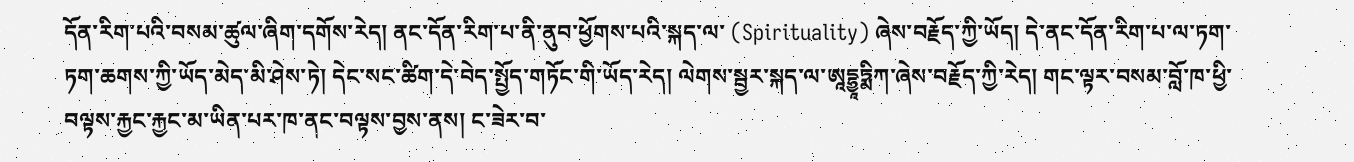དོན་རིག་པའི་བསམ་ཚུལ་ཞིག་དགོས་རེད། ནང་དོན་རིག་པ་ནི་ནུབ་ཕྱོགས་པའི་སྐད་ལ་ (Spirituality) ཞེས་བརྗོད་ཀྱི་ཡོད། དེ་ནང་དོན་རིག་པ་ལ་ཏག་ཏག་ཆགས་ཀྱི་ཡོད་མེད་མི་ཤེས་ཏེ། དེང་སང་ཚིག་དེ་བེད་སྤྱོད་གཏོང་གི་ཡོད་རེད། ལེགས་སྦྱར་སྐད་ལ་ཨཱདྷྱཱཏྨིཀ་ཞེས་བརྗོད་ཀྱི་རེད། གང་ལྟར་བསམ་བློ་ཁ་ཕྱི་བལྟས་རྐྱང་རྐྱང་མ་ཡིན་པར་ཁ་ནང་བལྟས་བྱས་ནས། ང་ཟེར་བ་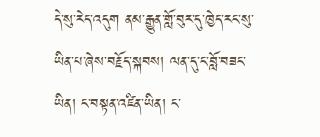དེ་སུ་རེད་འདུག ནམ་རྒྱུན་གློ་བུར་དུ་ཁྱེད་རང་སུ་ཡིན་པ་ཞེས་བརྗོད་སྐབས། ལན་དུ་ང་བློ་བཟང་ཡིན། ང་བསྟན་འཛིན་ཡིན། ང་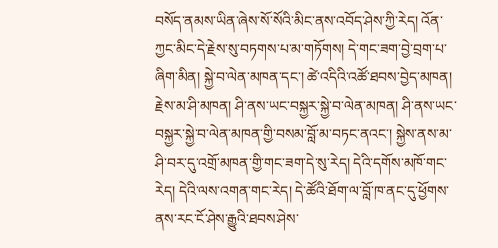བསོད་ནམས་ཡིན་ཞེས་སོ་སོའི་མིང་ནས་འབོད་ཤེས་ཀྱི་རེད། འོན་ཀྱང་མིང་དེ་རྗེས་སུ་བཏགས་པ་མ་གཏོགས། དེ་གང་ཟག་བྱེ་བྲག་པ་ཞིག་མིན། སྐྱེ་བ་ལེན་མཁན་དང་། ཚེ་འདིའི་འཚོ་ཐབས་བྱེད་མཁན། རྗེས་མ་ཤི་མཁན། ཤི་ནས་ཡང་བསྐྱར་སྐྱེ་བ་ལེན་མཁན། ཤི་ནས་ཡང་བསྐྱར་སྐྱེ་བ་ལེན་མཁན་གྱི་བསམ་བློ་མ་བཏང་ནའང་། སྐྱེས་ནས་མ་ཤི་བར་དུ་འགྲོ་མཁན་གྱི་གང་ཟག་དེ་སུ་རེད། དེའི་དགོས་མཁོ་གང་རེད། དེའི་ལས་འགན་གང་རེད། དེ་ཚོའི་ཐོག་ལ་བློ་ཁ་ནང་དུ་ཕྱོགས་ནས་རང་ངོ་ཤེས་རྒྱུའི་ཐབས་ཤེས་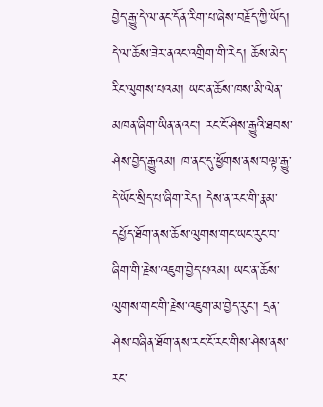བྱེད་རྒྱུ་དེ་ལ་ནང་དོན་རིག་པ་ཞེས་བརྗོད་ཀྱི་ཡོད། དེ་ལ་ཆོས་ཟེར་ནའང་འགྲིག་གི་རེད། ཆོས་མེད་རིང་ལུགས་པའམ། ཡང་ན་ཆོས་ཁས་མི་ལེན་མཁན་ཞིག་ཡིན་ནའང་། རང་ངོ་ཤེས་རྒྱུའི་ཐབས་ཤེས་བྱེད་རྒྱུའམ། ཁ་ནང་དུ་ཕྱོགས་ནས་བལྟ་རྒྱུ་དེ་ཡོང་སྲིད་པ་ཞིག་རེད། དེས་ན་རང་གི་རྣམ་དཔྱོད་ཐོག་ནས་ཆོས་ལུགས་གང་ཡང་རུང་བ་ཞིག་གི་རྗེས་འཇུག་བྱེད་པའམ། ཡང་ན་ཆོས་ལུགས་གང་གི་རྗེས་འཇུག་མ་བྱེད་རུང་། དྲན་ཤེས་བཞིན་ཐོག་ནས་རང་ངོ་རང་གིས་ཤེས་ནས་རང་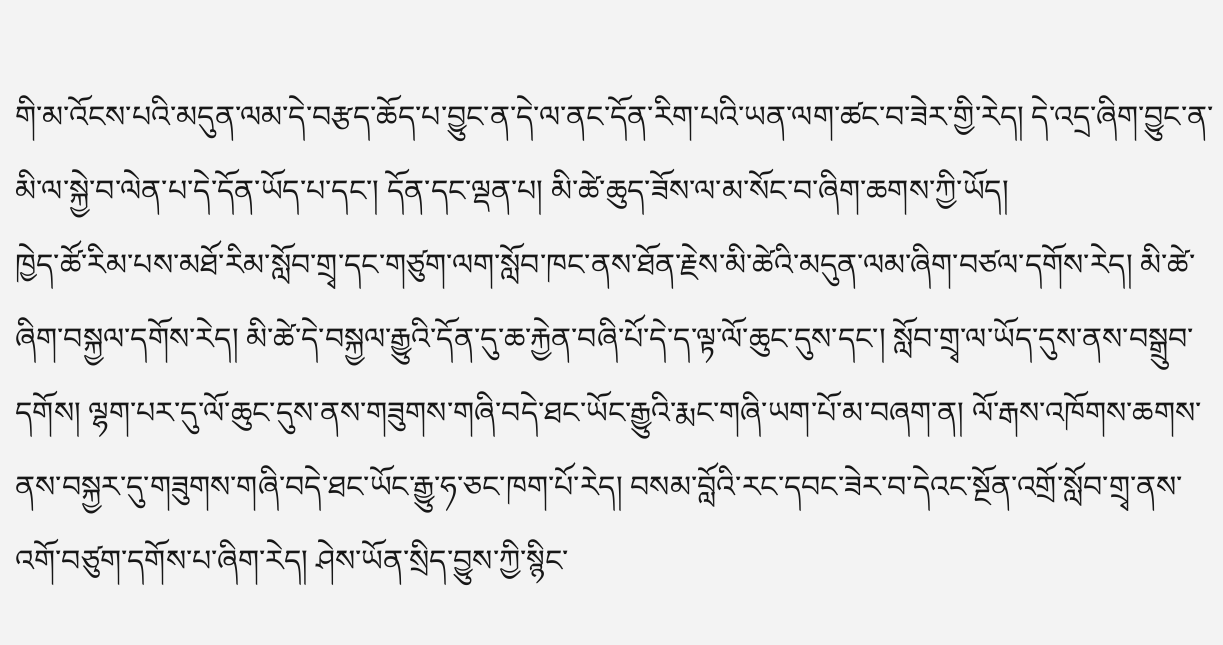གི་མ་འོངས་པའི་མདུན་ལམ་དེ་བརྩད་ཆོད་པ་བྱུང་ན་དེ་ལ་ནང་དོན་རིག་པའི་ཡན་ལག་ཚང་བ་ཟེར་གྱི་རེད། དེ་འདྲ་ཞིག་བྱུང་ན་མི་ལ་སྐྱེ་བ་ལེན་པ་དེ་དོན་ཡོད་པ་དང་། དོན་དང་ལྡན་པ། མི་ཚེ་ཆུད་ཟོས་ལ་མ་སོང་བ་ཞིག་ཆགས་ཀྱི་ཡོད།
ཁྱེད་ཚོ་རིམ་པས་མཐོ་རིམ་སློབ་གྲྭ་དང་གཙུག་ལག་སློབ་ཁང་ནས་ཐོན་རྗེས་མི་ཚེའི་མདུན་ལམ་ཞིག་བཙལ་དགོས་རེད། མི་ཚེ་ཞིག་བསྐྱལ་དགོས་རེད། མི་ཚེ་དེ་བསྐྱལ་རྒྱུའི་དོན་དུ་ཆ་རྐྱེན་བཞི་པོ་དེ་ད་ལྟ་ལོ་ཆུང་དུས་དང་། སློབ་གྲྭ་ལ་ཡོད་དུས་ནས་བསྒྲུབ་དགོས། ལྷག་པར་དུ་ལོ་ཆུང་དུས་ནས་གཟུགས་གཞི་བདེ་ཐང་ཡོང་རྒྱུའི་རྨང་གཞི་ཡག་པོ་མ་བཞག་ན། ལོ་རྒས་འཁོགས་ཆགས་ནས་བསྐྱར་དུ་གཟུགས་གཞི་བདེ་ཐང་ཡོང་རྒྱུ་ཧ་ཅང་ཁག་པོ་རེད། བསམ་བློའི་རང་དབང་ཟེར་བ་དེའང་སྔོན་འགྲོ་སློབ་གྲྭ་ནས་འགོ་བཙུག་དགོས་པ་ཞིག་རེད། ཤེས་ཡོན་སྲིད་བྱུས་ཀྱི་སྙིང་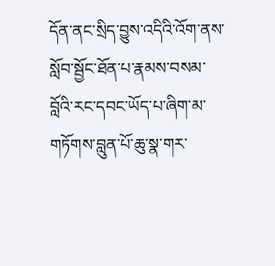དོན་ནང་སྲིད་བྱུས་འདིའི་འོག་ནས་སློབ་སྦྱོང་ཐོན་པ་རྣམས་བསམ་བློའི་རང་དབང་ཡོད་པ་ཞིག་མ་གཏོགས་བླུན་པོ་ཆུ་སྣ་གར་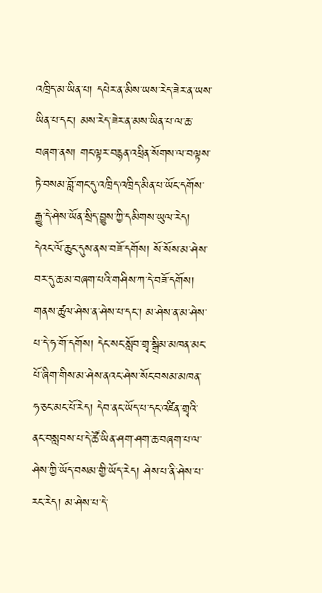འཁྲིད་མ་ཡིན་པ། དཔེར་ན་མིས་ཡས་རེད་ཟེར་ན་ཡས་ཡིན་པ་དང་། མས་རེད་ཟེར་ན་མས་ཡིན་པ་ལ་ཆ་བཞག་ནས། གང་ལྟར་བརྙན་འཕྲིན་སོགས་ལ་བལྟས་ཏེ་བསམ་བློ་གང་དུ་འཁྲིད་འཁྲིད་མིན་པ་ཡོང་དགོས་རྒྱུ་དེ་ཤེས་ཡོན་སྲིད་བྱུས་ཀྱི་དམིགས་ཡུལ་རེད། དེའང་ལོ་ཆུང་དུས་ནས་བཟོ་དགོས། སོ་སོས་མ་ཤེས་བར་དུ་ཆ་མ་བཞག་པའི་གཤིས་ཀ་དེ་བཟོ་དགོས། གནས་ཚུལ་ཤེས་ན་ཤེས་པ་དང་། མ་ཤེས་ན་མ་ཤེས་པ་དེ་ཧ་གོ་དགོས། དེང་སང་སློབ་གྲྭ་སྒྲིམ་མཁན་མང་པོ་ཞིག་གིས་མ་ཤེས་ནའང་ཤེས་སོང་བསམ་མཁན་ཧ་ཅང་མང་པོ་རེད། དེབ་ནང་ཡོད་པ་དང་འཛིན་གྲྭའི་ནང་བསླབས་པ་དེ་ཚོ་ཡིན་ཤག་ཤག་ཆ་བཞག་པ་ལ་ཤེས་ཀྱི་ཡོད་བསམ་གྱི་ཡོད་རེད། ཤེས་པ་ནི་ཤེས་པ་རང་རེད། མ་ཤེས་པ་དེ་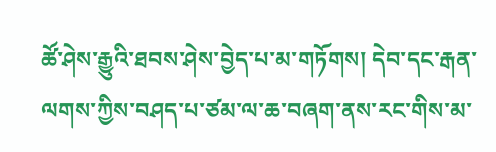ཚོ་ཤེས་རྒྱུའི་ཐབས་ཤེས་བྱེད་པ་མ་གཏོགས། དེབ་དང་རྒན་ལགས་ཀྱིས་བཤད་པ་ཙམ་ལ་ཆ་བཞག་ནས་རང་གིས་མ་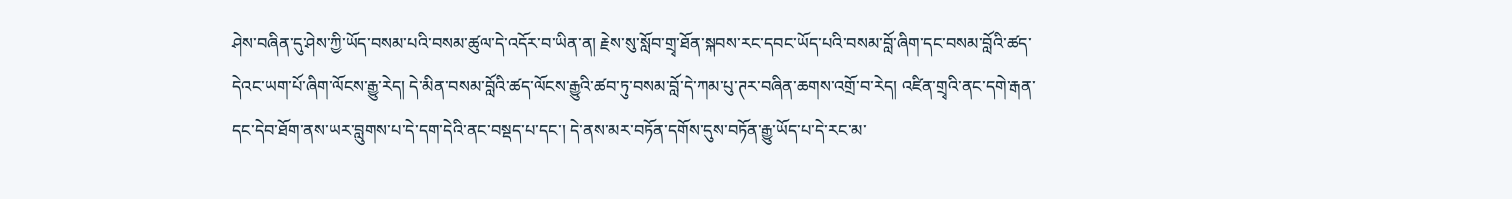ཤེས་བཞིན་དུ་ཤེས་ཀྱི་ཡོད་བསམ་པའི་བསམ་ཚུལ་དེ་འདོར་བ་ཡིན་ན། རྗེས་སུ་སློབ་གྲྭ་ཐོན་སྐབས་རང་དབང་ཡོད་པའི་བསམ་བློ་ཞིག་དང་བསམ་བློའི་ཚད་དེའང་ཡག་པོ་ཞིག་ལོངས་རྒྱུ་རེད། དེ་མིན་བསམ་བློའི་ཚད་ལོངས་རྒྱུའི་ཚབ་ཏུ་བསམ་བློ་དེ་ཀམ་པུ་ཊར་བཞིན་ཆགས་འགྲོ་བ་རེད། འཛིན་གྲྭའི་ནང་དགེ་རྒན་དང་དེབ་ཐོག་ནས་ཡར་བླུགས་པ་དེ་དག་དེའི་ནང་བསྡད་པ་དང་། དེ་ནས་མར་བཏོན་དགོས་དུས་བཏོན་རྒྱུ་ཡོད་པ་དེ་རང་མ་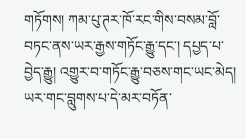གཏོགས། ཀམ་པུ་ཊར་ཁོ་རང་གིས་བསམ་བློ་བཏང་ནས་ཡར་རྒྱས་གཏོང་རྒྱུ་དང་། དཔྱད་པ་བྱེད་རྒྱུ། འགྱུར་བ་གཏོང་རྒྱུ་བཅས་གང་ཡང་མེད། ཡར་གང་བླུགས་པ་དེ་མར་བཏོན་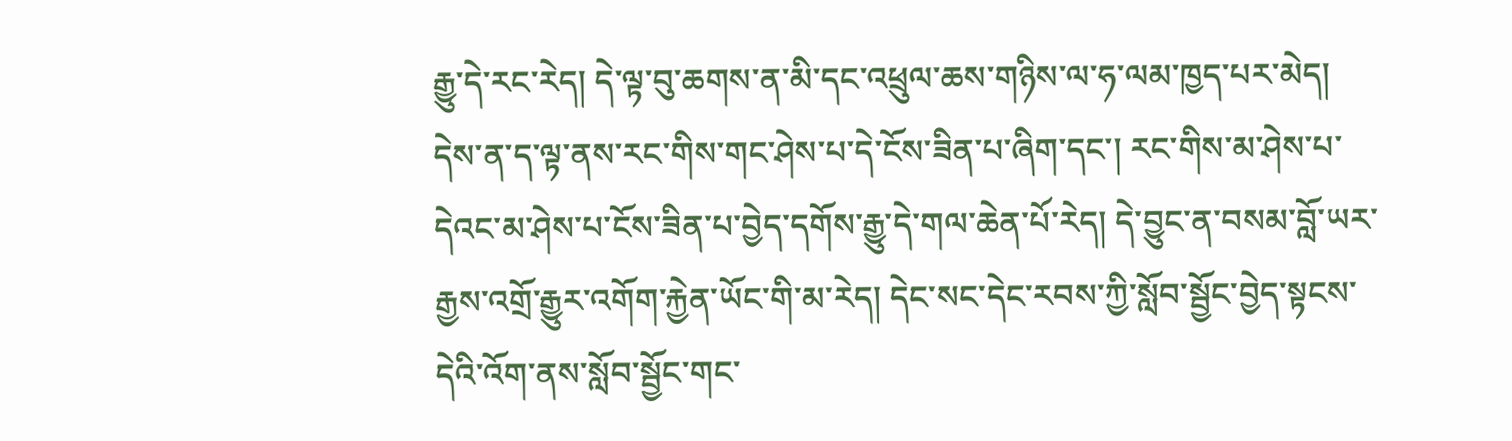རྒྱུ་དེ་རང་རེད། དེ་ལྟ་བུ་ཆགས་ན་མི་དང་འཕྲུལ་ཆས་གཉིས་ལ་ཧ་ལམ་ཁྱད་པར་མེད། དེས་ན་ད་ལྟ་ནས་རང་གིས་གང་ཤེས་པ་དེ་ངོས་ཟིན་པ་ཞིག་དང་། རང་གིས་མ་ཤེས་པ་དེའང་མ་ཤེས་པ་ངོས་ཟིན་པ་བྱེད་དགོས་རྒྱུ་དེ་གལ་ཆེན་པོ་རེད། དེ་བྱུང་ན་བསམ་བློ་ཡར་རྒྱས་འགྲོ་རྒྱུར་འགོག་རྐྱེན་ཡོང་གི་མ་རེད། དེང་སང་དེང་རབས་ཀྱི་སློབ་སྦྱོང་བྱེད་སྟངས་དེའི་འོག་ནས་སློབ་སྦྱོང་གང་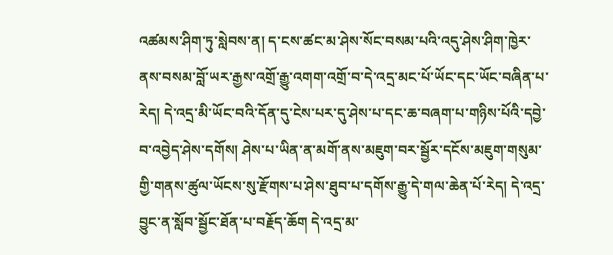འཚམས་ཤིག་ཏུ་སླེབས་ན། ད་ངས་ཚང་མ་ཤེས་སོང་བསམ་པའི་འདུ་ཤེས་ཤིག་ཁྱེར་ནས་བསམ་བློ་ཡར་རྒྱས་འགྲོ་རྒྱུ་འགག་འགྲོ་བ་དེ་འདྲ་མང་པོ་ཡོང་དང་ཡོང་བཞིན་པ་རེད། དེ་འདྲ་མི་ཡོང་བའི་དོན་དུ་ངེས་པར་དུ་ཤེས་པ་དང་ཆ་བཞག་པ་གཉིས་པོའི་དབྱེ་བ་འབྱེད་ཤེས་དགོས། ཤེས་པ་ཡིན་ན་མགོ་ནས་མཇུག་བར་སྦྱོར་དངོས་མཇུག་གསུམ་གྱི་གནས་ཚུལ་ཡོངས་སུ་རྫོགས་པ་ཤེས་ཐུབ་པ་དགོས་རྒྱུ་དེ་གལ་ཆེན་པོ་རེད། དེ་འདྲ་བྱུང་ན་སློབ་སྦྱོང་ཐོན་པ་བརྗོད་ཆོག དེ་འདྲ་མ་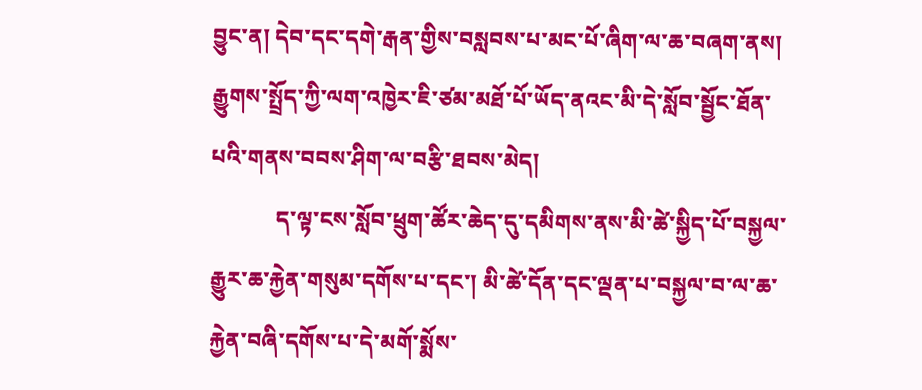བྱུང་ན། དེབ་དང་དགེ་རྒན་གྱིས་བསླབས་པ་མང་པོ་ཞིག་ལ་ཆ་བཞག་ནས། རྒྱུགས་སྤྲོད་ཀྱི་ལག་འཁྱེར་ཇི་ཙམ་མཐོ་པོ་ཡོད་ནའང་མི་དེ་སློབ་སྦྱོང་ཐོན་པའི་གནས་བབས་ཤིག་ལ་བརྩི་ཐབས་མེད།
            ད་ལྟ་ངས་སློབ་ཕྲུག་ཚོར་ཆེད་དུ་དམིགས་ནས་མི་ཚེ་སྐྱིད་པོ་བསྐྱལ་རྒྱུར་ཆ་རྐྱེན་གསུམ་དགོས་པ་དང་། མི་ཚེ་དོན་དང་ལྡན་པ་བསྐྱལ་བ་ལ་ཆ་རྐྱེན་བཞི་དགོས་པ་དེ་མགོ་སྨོས་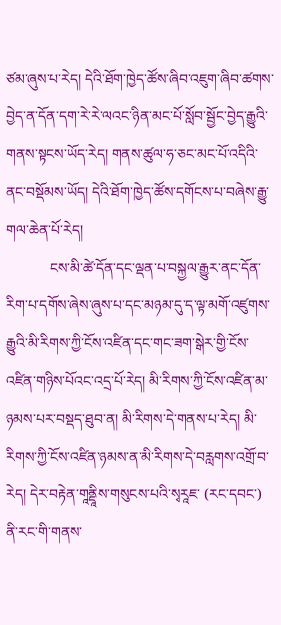ཙམ་ཞུས་པ་རེད། དེའི་ཐོག་ཁྱེད་ཚོས་ཞིབ་འཇུག་ཞིབ་ཚགས་བྱེད་ན་དོན་དག་རེ་རེ་ལའང་ཉིན་མང་པོ་སློབ་སྦྱོང་བྱེད་རྒྱུའི་གནས་སྟངས་ཡོད་རེད། གནས་ཚུལ་ཧ་ཅང་མང་པོ་འདིའི་ནང་བསྡོམས་ཡོད། དེའི་ཐོག་ཁྱེད་ཚོས་དགོངས་པ་བཞེས་རྒྱུ་གལ་ཆེན་པོ་རེད།
            ངས་མི་ཚེ་དོན་དང་ལྡན་པ་བསྐྱལ་རྒྱུར་ནང་དོན་རིག་པ་དགོས་ཞེས་ཞུས་པ་དང་མཉམ་དུ་ད་ལྟ་མགོ་འཛུགས་རྒྱུའི་མི་རིགས་ཀྱི་ངོས་འཛིན་དང་གང་ཟག་སྒེར་གྱི་ངོས་འཛིན་གཉིས་པོའང་འདྲ་པོ་རེད། མི་རིགས་ཀྱི་ངོས་འཛིན་མ་ཉམས་པར་བསྡད་ཐུབ་ན། མི་རིགས་དེ་གནས་པ་རེད། མི་རིགས་ཀྱི་ངོས་འཛིན་ཉམས་ན་མི་རིགས་དེ་བརླགས་འགྲོ་བ་རེད། དེར་བརྟེན་གཱནྡཱིས་གསུངས་པའི་སྭརཱཇ་ (རང་དབང་) ནི་རང་གི་གནས་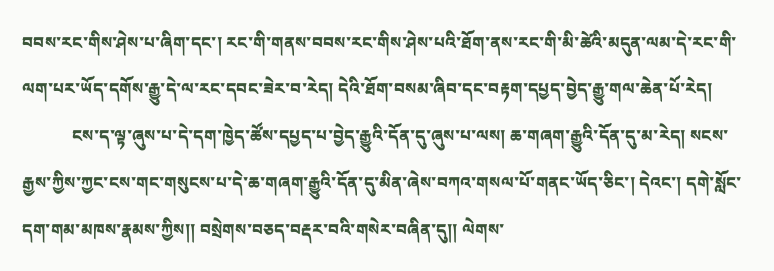བབས་རང་གིས་ཤེས་པ་ཞིག་དང་། རང་གི་གནས་བབས་རང་གིས་ཤེས་པའི་ཐོག་ནས་རང་གི་མི་ཚེའི་མདུན་ལམ་དེ་རང་གི་ལག་པར་ཡོད་དགོས་རྒྱུ་དེ་ལ་རང་དབང་ཟེར་བ་རེད། དེའི་ཐོག་བསམ་ཞིབ་དང་བརྟག་དཔྱད་བྱེད་རྒྱུ་གལ་ཆེན་པོ་རེད།
            ངས་ད་ལྟ་ཞུས་པ་དེ་དག་ཁྱེད་ཚོས་དཔྱད་པ་བྱེད་རྒྱུའི་དོན་དུ་ཞུས་པ་ལས། ཆ་གཞག་རྒྱུའི་དོན་དུ་མ་རེད། སངས་རྒྱས་ཀྱིས་ཀྱང་ངས་གང་གསུངས་པ་དེ་ཆ་གཞག་རྒྱུའི་དོན་དུ་མིན་ཞེས་བཀའ་གསལ་པོ་གནང་ཡོད་ཅིང་། དེའང་། དགེ་སློང་དག་གམ་མཁས་རྣམས་ཀྱིས།། བསྲེགས་བཅད་བརྡར་བའི་གསེར་བཞིན་དུ།། ལེགས་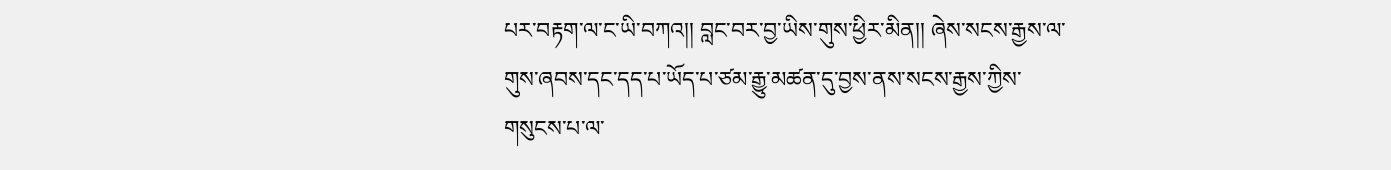པར་བརྟག་ལ་ང་ཡི་བཀའ།། བླང་བར་བྱ་ཡིས་གུས་ཕྱིར་མིན།། ཞེས་སངས་རྒྱས་ལ་གུས་ཞབས་དང་དད་པ་ཡོད་པ་ཙམ་རྒྱུ་མཚན་དུ་བྱས་ནས་སངས་རྒྱས་ཀྱིས་གསུངས་པ་ལ་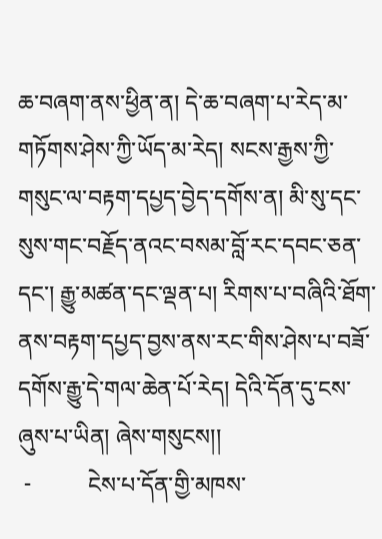ཆ་བཞག་ནས་ཕྱིན་ན། དེ་ཆ་བཞག་པ་རེད་མ་གཏོགས་ཤེས་ཀྱི་ཡོད་མ་རེད། སངས་རྒྱས་ཀྱི་གསུང་ལ་བརྟག་དཔྱད་བྱེད་དགོས་ན། མི་སུ་དང་སུས་གང་བརྗོད་ནའང་བསམ་བློ་རང་དབང་ཅན་དང་། རྒྱུ་མཚན་དང་ལྡན་པ། རིགས་པ་བཞིའི་ཐོག་ནས་བརྟག་དཔྱད་བྱས་ནས་རང་གིས་ཤེས་པ་བཟོ་དགོས་རྒྱུ་དེ་གལ་ཆེན་པོ་རེད། དེའི་དོན་དུ་ངས་ཞུས་པ་ཡིན། ཞེས་གསུངས།།
 -          ངེས་པ་དོན་གྱི་མཁས་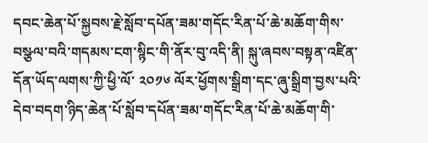དབང་ཆེན་པོ་སྐྱབས་རྗེ་སློབ་དཔོན་ཟམ་གདོང་རིན་པོ་ཆེ་མཆོག་གིས་བསྩལ་བའི་གདམས་ངག་སྙིང་གི་ནོར་བུ་འདི་ནི། སྐུ་ཞབས་བསྟན་འཛིན་དོན་ཡོད་ལགས་ཀྱི་ཕྱི་ལོ་ ༢༠༡༦ ལོར་ཕྱོགས་སྒྲིག་དང་ཞུ་སྒྲིག་བྱས་པའི་དེབ་བདག་ཉིད་ཆེན་པོ་སློབ་དཔོན་ཟམ་གདོང་རིན་པོ་ཆེ་མཆོག་གི་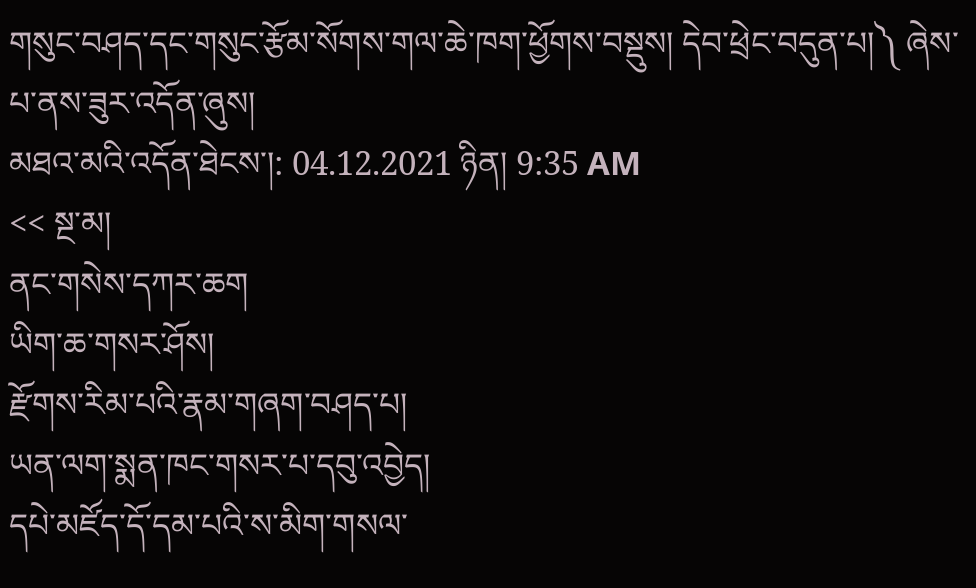གསུང་བཤད་དང་གསུང་རྩོམ་སོགས་གལ་ཆེ་ཁག་ཕྱོགས་བསྡུས། དེབ་ཕྲེང་བདུན་པ།༽ ཞེས་པ་ནས་ཟུར་འདོན་ཞུས།
མཐའ་མའི་འདོན་ཐེངས་།: 04.12.2021 ཉིན། 9:35 AM
<< སྔ་མ།
ནང་གསེས་དཀར་ཆག
ཡིག་ཆ་གསར་ཤོས།
རྫོགས་རིམ་པའི་རྣམ་གཞག་བཤད་པ།
ཡན་ལག་སྨན་ཁང་གསར་པ་དབུ་འབྱེད།
དཔེ་མཛོད་དོ་དམ་པའི་ས་མིག་གསལ་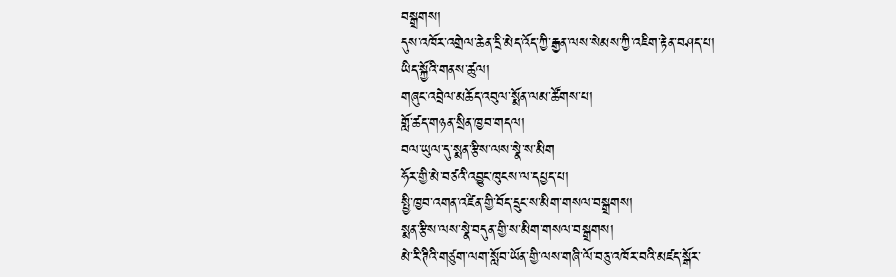བསྒྲགས།
དུས་འཁོར་འགྲེལ་ཆེན་དྲི་མེད་འོད་ཀྱི་རྒྱན་ལས་སེམས་ཀྱི་འཇིག་རྟེན་བཤད་པ།
ཡིད་སྐྱོའི་གནས་ཚུལ།
གཞུང་འབྲེལ་མཆོད་འབུལ་སྨོན་ལམ་ཚོགས་པ།
གློ་ཚད་གཉན་སྲིན་ཁྱབ་གདལ།
བལ་ཡུལ་དུ་སྨན་རྩིས་ལས་སྣེ་ས་མིག
ཧོར་གྱི་མེ་བཙའི་འབྱུང་ཁུངས་ལ་དཔྱད་པ།
སྤྱི་ཁྱབ་འགན་འཛིན་གྱི་བོད་དྲུང་ས་མིག་གསལ་བསྒྲགས།
སྨན་རྩིས་ལས་སྣེ་བདུན་གྱི་ས་མིག་གསལ་བསྒྲགས།
མེ་རི་ཊིའི་གཙུག་ལག་སློབ་ཡོན་གྱི་ལས་གཞི་ལོ་བཅུ་འཁོར་བའི་མཛད་སྒོར་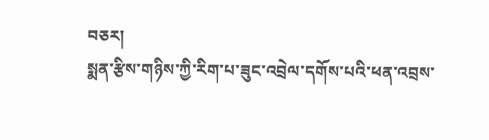བཅར།
སྨན་རྩིས་གཉིས་ཀྱི་རིག་པ་ཟུང་འབྲེལ་དགོས་པའི་ཕན་འབྲས་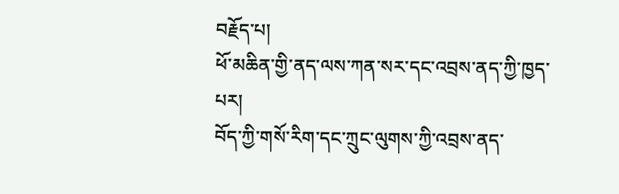བརྗོད་པ།
ཕོ་མཆིན་གྱི་ནད་ལས་ཀན་སར་དང་འབྲས་ནད་ཀྱི་ཁྱད་པར།
བོད་ཀྱི་གསོ་རིག་དང་ཀྲུང་ལུགས་ཀྱི་འབྲས་ནད་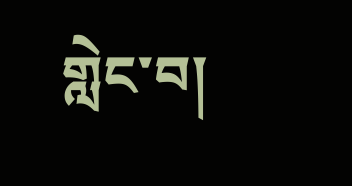གླེང་བ།